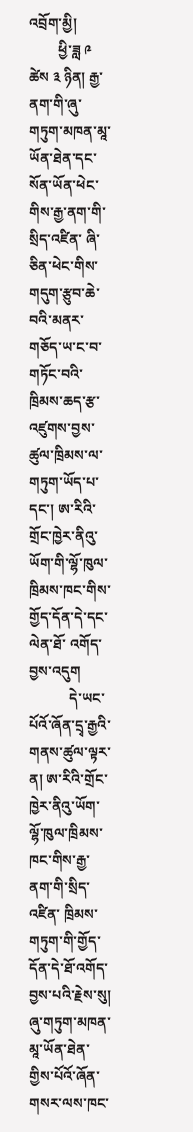འབྲོག་མྱི།
        ཕྱི་ཟླ ༩ ཚེས ༣ ཉིན། རྒྱ་ནག་གི་ཞུ་གཏུག་མཁན་མཱ་ཡོན་ཐེན་དང་སོན་ཡོན་ཕེང་གིས་རྒྱ་ནག་གི་སྲིད་འཛིན་ ཞི་ཅིན་ཕེང་གིས་གདུག་རྩུབ་ཆེ་བའི་མནར་གཅོད་ཡ་ང་བ་གཏོང་བའི་ཁྲིམས་ཆད་རྩ་ འཛུགས་བྱས་ཚུལ་ཁྲིམས་ལ་གཏུག་ཡོད་པ་དང་། ཨ་རིའི་གྲོང་ཁྱེར་ནིའུ་ཡོག་གི་ལྷོ་ཁུལ་ཁྲིམས་ཁང་གིས་གྱོད་དོན་དེ་དང་ལེན་ཐོ་ འགོད་བྱས་འདུག
           དེ་ཡང་པོའོ་ཞོན་དྲྭ་རྒྱའི་གནས་ཚུལ་ལྟར་ན། ཨ་རིའི་གྲོང་ཁྱེར་ནིའུ་ཡོག་ལྷོ་ཁུལ་ཁྲིམས་ཁང་གིས་རྒྱ་ནག་གི་སྲིད་འཛིན་ ཁྲིམས་གཏུག་གི་གྱོད་དོན་དེ་ཐོ་འགོད་བྱས་པའི་རྗེས་སུ། ཞུ་གཏུག་མཁན་མཱ་ཡོན་ཐེན་གྱིས་པོའོ་ཞོན་གསར་ལས་ཁང་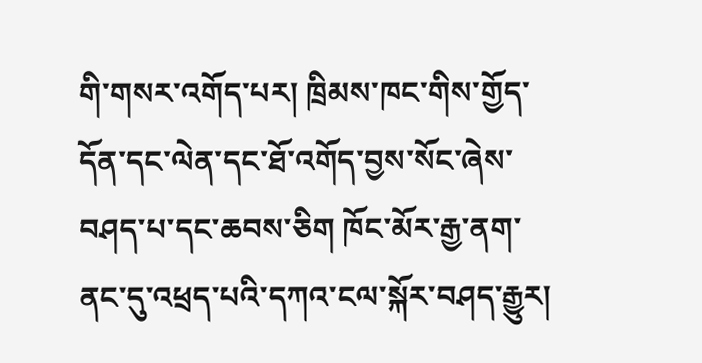གི་གསར་འགོད་པར། ཁྲིམས་ཁང་གིས་གྱོད་དོན་དང་ལེན་དང་ཐོ་འགོད་བྱས་སོང་ཞེས་བཤད་པ་དང་ཆབས་ཅིག ཁོང་མོར་རྒྱ་ནག་ནང་དུ་འཕྲད་པའི་དཀའ་ངལ་སྐོར་བཤད་རྒྱུར།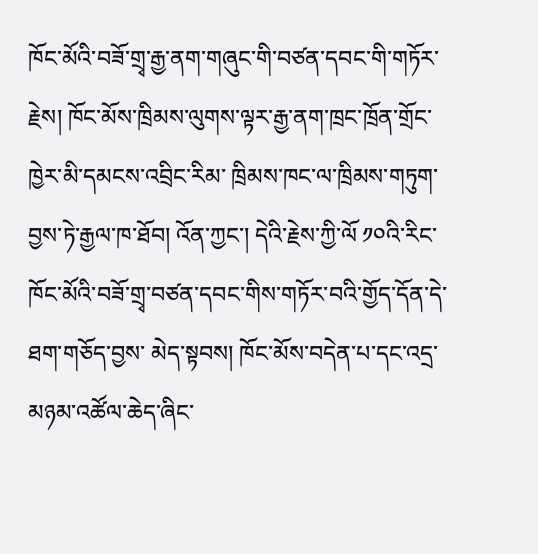ཁོང་མོའི་བཟོ་གྲྭ་རྒྱ་ནག་གཞུང་གི་བཙན་དབང་གི་གཏོར་རྗེས། ཁོང་མོས་ཁྲིམས་ལུགས་ལྟར་རྒྱ་ནག་ཁྲང་ཁྲོན་གྲོང་ཁྱེར་མི་དམངས་འབྲིང་རིམ་ ཁྲིམས་ཁང་ལ་ཁྲིམས་གཏུག་བྱས་ཏེ་རྒྱལ་ཁ་ཐོབ། འོན་ཀྱང་། དེའི་རྗེས་ཀྱི་ལོ ༡༠འི་རིང་ཁོང་མོའི་བཟོ་གྲྭ་བཙན་དབང་གིས་གཏོར་བའི་གྱོད་དོན་དེ་ཐག་གཅོད་བྱས་ མེད་སྟབས། ཁོང་མོས་བདེན་པ་དང་འདྲ་མཉམ་འཚོལ་ཆེད་ཞིང་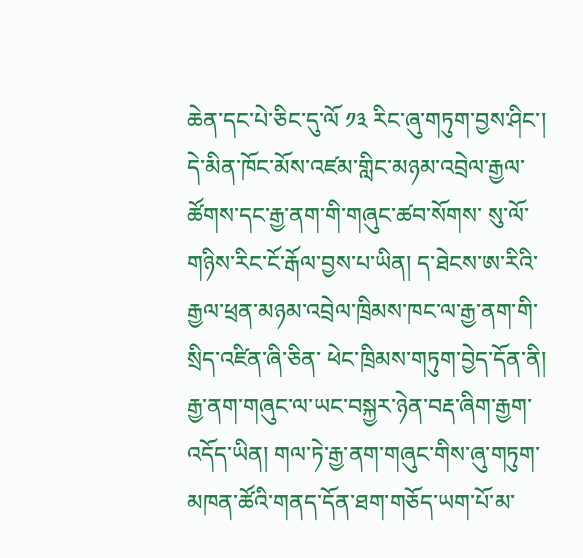ཆེན་དང་པེ་ཅིང་དུ་ལོ ༡༣ རིང་ཞུ་གཏུག་བྱས་ཤིང་། དེ་མིན་ཁོང་མོས་འཛམ་གླིང་མཉམ་འབྲེལ་རྒྱལ་ཚོགས་དང་རྒྱ་ནག་གི་གཞུང་ཚབ་སོགས་ སུ་ལོ་གཉིས་རིང་ངོ་རྒོལ་བྱས་པ་ཡིན། ད་ཐེངས་ཨ་རིའི་རྒྱལ་ཕྲན་མཉམ་འབྲེལ་ཁྲིམས་ཁང་ལ་རྒྱ་ནག་གི་སྲིད་འཛིན་ཞི་ཅིན་ ཕེང་ཁྲིམས་གཏུག་བྱེད་དོན་ནི། རྒྱ་ནག་གཞུང་ལ་ཡང་བསྐྱར་ཉེན་བརྡ་ཞིག་རྒྱག་འདོད་ཡིན། གལ་ཏེ་རྒྱ་ནག་གཞུང་གིས་ཞུ་གཏུག་མཁན་ཚོའི་གནད་དོན་ཐག་གཅོད་ཡག་པོ་མ་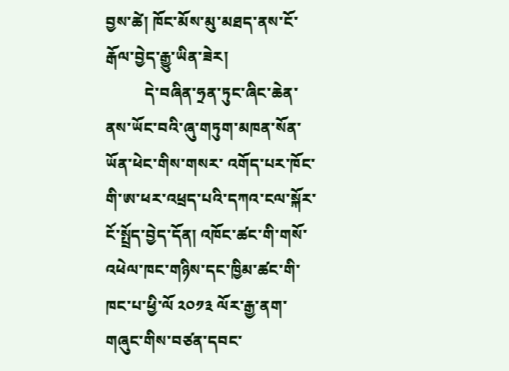བྱས་ཚེ། ཁོང་མོས་མུ་མཐད་ནས་ངོ་རྒོལ་བྱེད་རྒྱུ་ཡིན་ཟེར།
          དེ་བཞིན་ཧྲན་ཏུང་ཞིང་ཆེན་ནས་ཡོང་བའི་ཞུ་གཏུག་མཁན་སོན་ཡོན་ཕེང་གིས་གསར་ འགོད་པར་ཁོང་གི་ཨ་ཕར་འཕྲད་པའི་དཀའ་ངལ་སྐོར་ངོ་སྤྲོད་བྱེད་དོན། འཁོང་ཚང་གི་གསོ་འཕེལ་ཁང་གཉིས་དང་ཁྱིམ་ཚང་གི་ཁང་པ་ཕྱི་ལོ ༢༠༡༣ ལོར་རྒྱ་ནག་གཞུང་གིས་བཙན་དབང་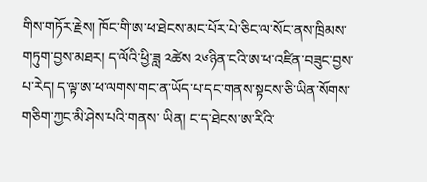གིས་གཏོར་རྗེས། ཁོང་གི་ཨ་ཕ་ཐེངས་མང་པོར་པེ་ཅིང་ལ་སོང་ནས་ཁྲིམས་གཏུག་བྱས་མཐར། ད་ལོའི་ཕྱི་ཟླ ༢ཚེས ༢༦ཉིན་ངའི་ཨ་ཕ་འཛིན་བཟུང་བྱས་པ་རེད། ད་ལྟ་ཨ་ཕ་ལགས་གང་ན་ཡོད་པ་དང་གནས་སྟངས་ཅི་ཡིན་སོགས་གཅིག་ཀྱང་མི་ཤེས་པའི་གནས་ ཡིན། ང་ད་ཐེངས་ཨ་རིའི་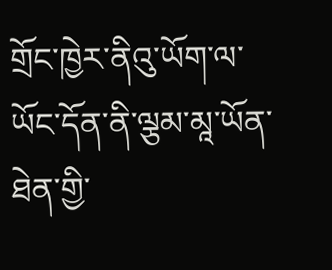གྲོང་ཁྱེར་ནིའུ་ཡོག་ལ་ཡོང་དོན་ནི་ལྕམ་མཱ་ཡོན་ཐེན་གྱི་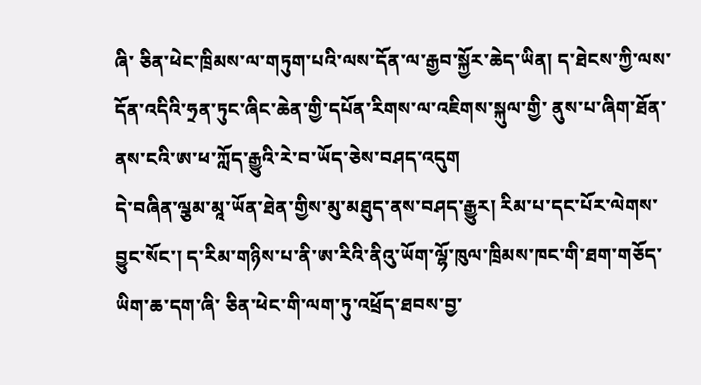ཞི་ ཅིན་ཕེང་ཁྲིམས་ལ་གཏུག་པའི་ལས་དོན་ལ་རྒྱབ་སྐྱོར་ཆེད་ཡིན། ད་ཐེངས་ཀྱི་ལས་དོན་འདིའི་ཧྲན་ཏུང་ཞིང་ཆེན་གྱི་དཔོན་རིགས་ལ་འཇིགས་སྐུལ་གྱི་ ནུས་པ་ཞིག་ཐོན་ནས་ངའི་ཨ་ཕ་ཀློད་རྒྱུའི་རེ་བ་ཡོད་ཅེས་བཤད་འདུག
དེ་བཞིན་ལྕམ་མཱ་ཡོན་ཐེན་གྱིས་མུ་མཐུད་ནས་བཤད་རྒྱུར། རིམ་པ་དང་པོར་ལེགས་བྱུང་སོང་། ད་རིམ་གཉིས་པ་ནི་ཨ་རིའི་ནིའུ་ཡོག་ལྷོ་ཁུལ་ཁྲིམས་ཁང་གི་ཐག་གཅོད་ཡིག་ཆ་དག་ཞི་ ཅིན་ཕེང་གི་ལག་ཏུ་འཕྲོད་ཐབས་བྱ་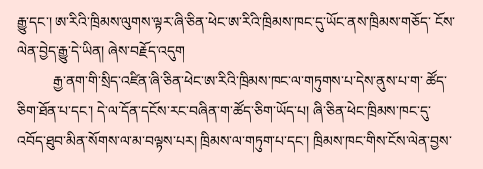རྒྱུ་དང་། ཨ་རིའི་ཁྲིམས་ལུགས་ལྟར་ཞི་ཅིན་ཕེང་ཨ་རིའི་ཁྲིམས་ཁང་དུ་ཡོང་ནས་ཁྲིམས་གཅོད་ ངོས་ལེན་བྱེད་རྒྱུ་དེ་ཡིན། ཞེས་བརྗོད་འདུག
          རྒྱ་ནག་གི་སྲིད་འཛིན་ཞི་ཅིན་ཕེང་ཨ་རིའི་ཁྲིམས་ཁང་ལ་གཏུགས་པ་དེས་ནུས་པ་ག་ ཚོད་ཅིག་ཐོན་པ་དང་། དེ་ལ་དོན་དངོས་རང་བཞིན་ག་ཚོད་ཅིག་ཡོད་པ། ཞི་ཅིན་ཕེང་ཁྲིམས་ཁང་དུ་འབོད་ཐུབ་མིན་སོགས་ལ་མ་བལྟས་པར། ཁྲིམས་ལ་གཏུག་པ་དང་། ཁྲིམས་ཁང་གིས་ངོས་ལེན་བྱས་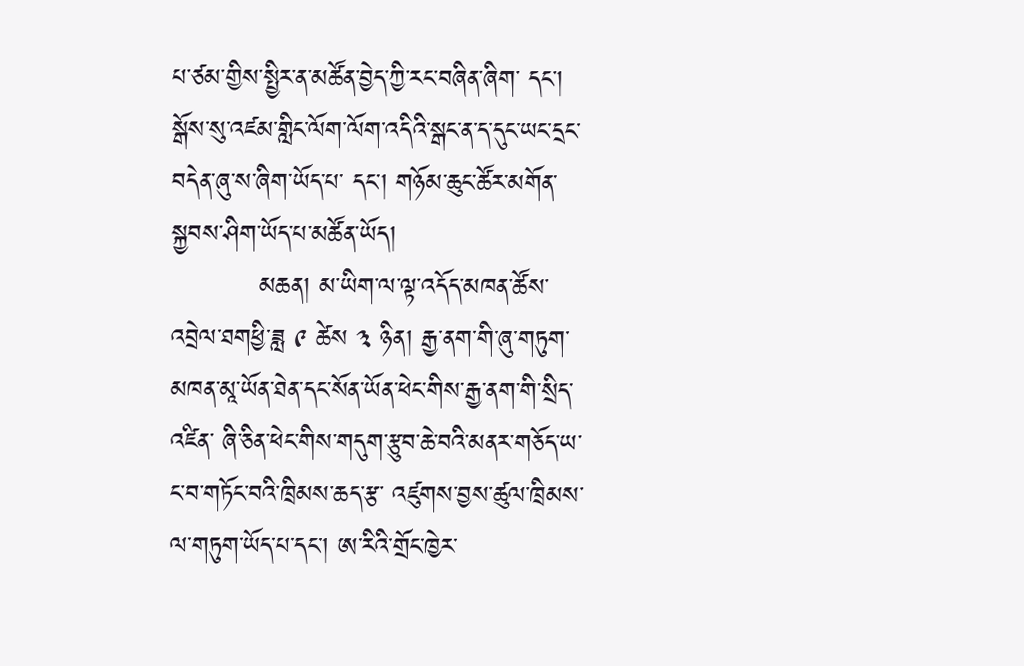པ་ཙམ་གྱིས་སྤྱིར་ན་མཚོན་བྱེད་ཀྱི་རང་བཞིན་ཞིག་ དང་། སྒོས་སུ་འཛམ་གླིང་ལོག་ལོག་འདིའི་སྒང་ན་ད་དུང་ཡང་དྲང་བདེན་ཞུ་ས་ཞིག་ཡོད་པ་ དང་། གཉོམ་ཆུང་ཚོར་མགོན་སྐྱབས་ཤིག་ཡོད་པ་མཚོན་ཡོད།
          མཆན། མ་ཡིག་ལ་ལྟ་འདོད་མཁན་ཚོས་འབྲེལ་ཐགཕྱི་ཟླ ༩ ཚེས ༣ ཉིན། རྒྱ་ནག་གི་ཞུ་གཏུག་མཁན་མཱ་ཡོན་ཐེན་དང་སོན་ཡོན་ཕེང་གིས་རྒྱ་ནག་གི་སྲིད་འཛིན་ ཞི་ཅིན་ཕེང་གིས་གདུག་རྩུབ་ཆེ་བའི་མནར་གཅོད་ཡ་ང་བ་གཏོང་བའི་ཁྲིམས་ཆད་རྩ་ འཛུགས་བྱས་ཚུལ་ཁྲིམས་ལ་གཏུག་ཡོད་པ་དང་། ཨ་རིའི་གྲོང་ཁྱེར་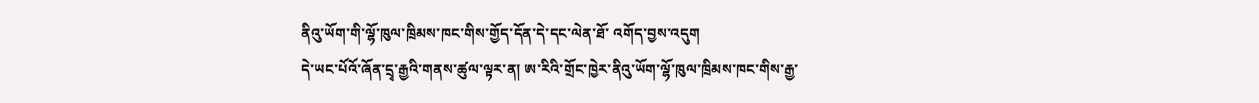ནིའུ་ཡོག་གི་ལྷོ་ཁུལ་ཁྲིམས་ཁང་གིས་གྱོད་དོན་དེ་དང་ལེན་ཐོ་ འགོད་བྱས་འདུག
དེ་ཡང་པོའོ་ཞོན་དྲྭ་རྒྱའི་གནས་ཚུལ་ལྟར་ན། ཨ་རིའི་གྲོང་ཁྱེར་ནིའུ་ཡོག་ལྷོ་ཁུལ་ཁྲིམས་ཁང་གིས་རྒྱ་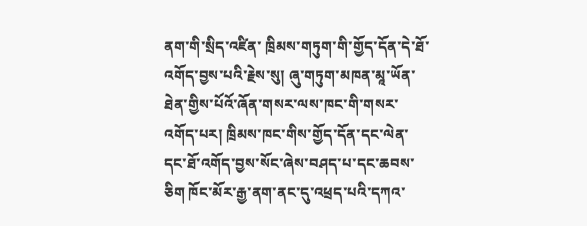ནག་གི་སྲིད་འཛིན་ ཁྲིམས་གཏུག་གི་གྱོད་དོན་དེ་ཐོ་འགོད་བྱས་པའི་རྗེས་སུ། ཞུ་གཏུག་མཁན་མཱ་ཡོན་ཐེན་གྱིས་པོའོ་ཞོན་གསར་ལས་ཁང་གི་གསར་འགོད་པར། ཁྲིམས་ཁང་གིས་གྱོད་དོན་དང་ལེན་དང་ཐོ་འགོད་བྱས་སོང་ཞེས་བཤད་པ་དང་ཆབས་ཅིག ཁོང་མོར་རྒྱ་ནག་ནང་དུ་འཕྲད་པའི་དཀའ་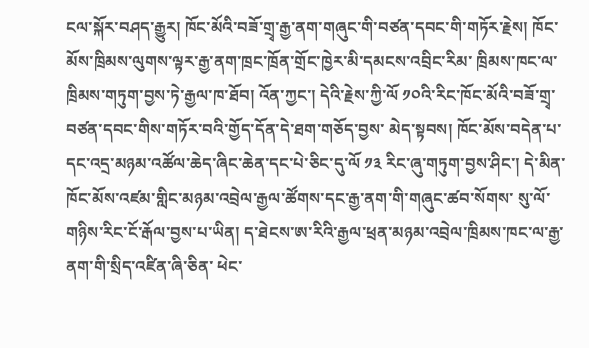ངལ་སྐོར་བཤད་རྒྱུར། ཁོང་མོའི་བཟོ་གྲྭ་རྒྱ་ནག་གཞུང་གི་བཙན་དབང་གི་གཏོར་རྗེས། ཁོང་མོས་ཁྲིམས་ལུགས་ལྟར་རྒྱ་ནག་ཁྲང་ཁྲོན་གྲོང་ཁྱེར་མི་དམངས་འབྲིང་རིམ་ ཁྲིམས་ཁང་ལ་ཁྲིམས་གཏུག་བྱས་ཏེ་རྒྱལ་ཁ་ཐོབ། འོན་ཀྱང་། དེའི་རྗེས་ཀྱི་ལོ ༡༠འི་རིང་ཁོང་མོའི་བཟོ་གྲྭ་བཙན་དབང་གིས་གཏོར་བའི་གྱོད་དོན་དེ་ཐག་གཅོད་བྱས་ མེད་སྟབས། ཁོང་མོས་བདེན་པ་དང་འདྲ་མཉམ་འཚོལ་ཆེད་ཞིང་ཆེན་དང་པེ་ཅིང་དུ་ལོ ༡༣ རིང་ཞུ་གཏུག་བྱས་ཤིང་། དེ་མིན་ཁོང་མོས་འཛམ་གླིང་མཉམ་འབྲེལ་རྒྱལ་ཚོགས་དང་རྒྱ་ནག་གི་གཞུང་ཚབ་སོགས་ སུ་ལོ་གཉིས་རིང་ངོ་རྒོལ་བྱས་པ་ཡིན། ད་ཐེངས་ཨ་རིའི་རྒྱལ་ཕྲན་མཉམ་འབྲེལ་ཁྲིམས་ཁང་ལ་རྒྱ་ནག་གི་སྲིད་འཛིན་ཞི་ཅིན་ ཕེང་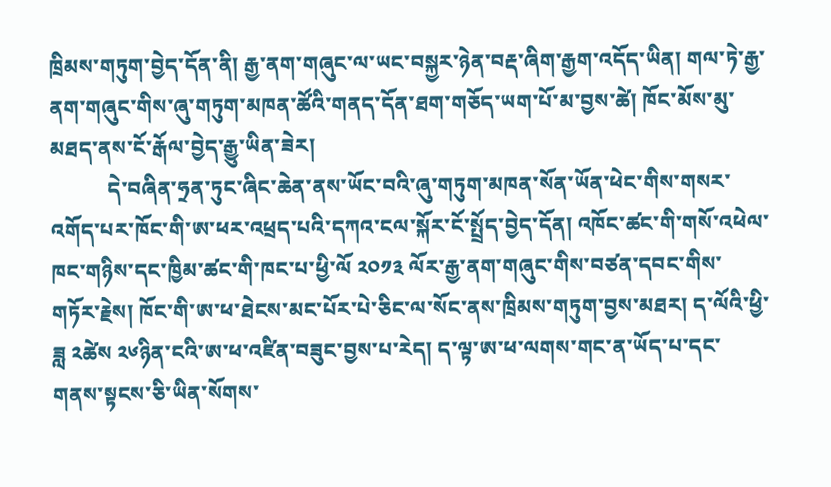ཁྲིམས་གཏུག་བྱེད་དོན་ནི། རྒྱ་ནག་གཞུང་ལ་ཡང་བསྐྱར་ཉེན་བརྡ་ཞིག་རྒྱག་འདོད་ཡིན། གལ་ཏེ་རྒྱ་ནག་གཞུང་གིས་ཞུ་གཏུག་མཁན་ཚོའི་གནད་དོན་ཐག་གཅོད་ཡག་པོ་མ་བྱས་ཚེ། ཁོང་མོས་མུ་མཐད་ནས་ངོ་རྒོལ་བྱེད་རྒྱུ་ཡིན་ཟེར།
           དེ་བཞིན་ཧྲན་ཏུང་ཞིང་ཆེན་ནས་ཡོང་བའི་ཞུ་གཏུག་མཁན་སོན་ཡོན་ཕེང་གིས་གསར་ འགོད་པར་ཁོང་གི་ཨ་ཕར་འཕྲད་པའི་དཀའ་ངལ་སྐོར་ངོ་སྤྲོད་བྱེད་དོན། འཁོང་ཚང་གི་གསོ་འཕེལ་ཁང་གཉིས་དང་ཁྱིམ་ཚང་གི་ཁང་པ་ཕྱི་ལོ ༢༠༡༣ ལོར་རྒྱ་ནག་གཞུང་གིས་བཙན་དབང་གིས་གཏོར་རྗེས། ཁོང་གི་ཨ་ཕ་ཐེངས་མང་པོར་པེ་ཅིང་ལ་སོང་ནས་ཁྲིམས་གཏུག་བྱས་མཐར། ད་ལོའི་ཕྱི་ཟླ ༢ཚེས ༢༦ཉིན་ངའི་ཨ་ཕ་འཛིན་བཟུང་བྱས་པ་རེད། ད་ལྟ་ཨ་ཕ་ལགས་གང་ན་ཡོད་པ་དང་གནས་སྟངས་ཅི་ཡིན་སོགས་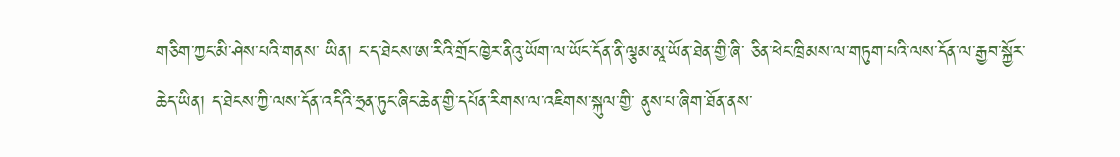གཅིག་ཀྱང་མི་ཤེས་པའི་གནས་ ཡིན། ང་ད་ཐེངས་ཨ་རིའི་གྲོང་ཁྱེར་ནིའུ་ཡོག་ལ་ཡོང་དོན་ནི་ལྕམ་མཱ་ཡོན་ཐེན་གྱི་ཞི་ ཅིན་ཕེང་ཁྲིམས་ལ་གཏུག་པའི་ལས་དོན་ལ་རྒྱབ་སྐྱོར་ཆེད་ཡིན། ད་ཐེངས་ཀྱི་ལས་དོན་འདིའི་ཧྲན་ཏུང་ཞིང་ཆེན་གྱི་དཔོན་རིགས་ལ་འཇིགས་སྐུལ་གྱི་ ནུས་པ་ཞིག་ཐོན་ནས་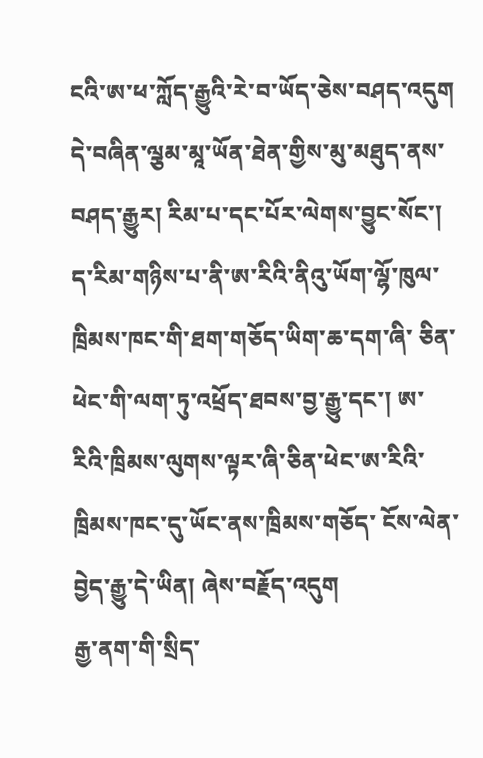ངའི་ཨ་ཕ་ཀློད་རྒྱུའི་རེ་བ་ཡོད་ཅེས་བཤད་འདུག
དེ་བཞིན་ལྕམ་མཱ་ཡོན་ཐེན་གྱིས་མུ་མཐུད་ནས་བཤད་རྒྱུར། རིམ་པ་དང་པོར་ལེགས་བྱུང་སོང་། ད་རིམ་གཉིས་པ་ནི་ཨ་རིའི་ནིའུ་ཡོག་ལྷོ་ཁུལ་ཁྲིམས་ཁང་གི་ཐག་གཅོད་ཡིག་ཆ་དག་ཞི་ ཅིན་ཕེང་གི་ལག་ཏུ་འཕྲོད་ཐབས་བྱ་རྒྱུ་དང་། ཨ་རིའི་ཁྲིམས་ལུགས་ལྟར་ཞི་ཅིན་ཕེང་ཨ་རིའི་ཁྲིམས་ཁང་དུ་ཡོང་ནས་ཁྲིམས་གཅོད་ ངོས་ལེན་བྱེད་རྒྱུ་དེ་ཡིན། ཞེས་བརྗོད་འདུག
རྒྱ་ནག་གི་སྲིད་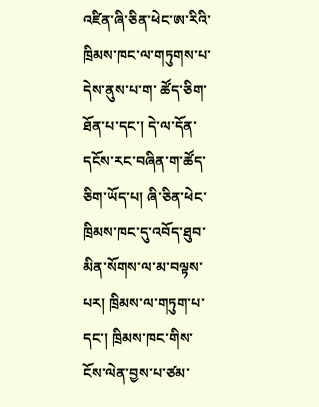འཛིན་ཞི་ཅིན་ཕེང་ཨ་རིའི་ཁྲིམས་ཁང་ལ་གཏུགས་པ་དེས་ནུས་པ་ག་ ཚོད་ཅིག་ཐོན་པ་དང་། དེ་ལ་དོན་དངོས་རང་བཞིན་ག་ཚོད་ཅིག་ཡོད་པ། ཞི་ཅིན་ཕེང་ཁྲིམས་ཁང་དུ་འབོད་ཐུབ་མིན་སོགས་ལ་མ་བལྟས་པར། ཁྲིམས་ལ་གཏུག་པ་དང་། ཁྲིམས་ཁང་གིས་ངོས་ལེན་བྱས་པ་ཙམ་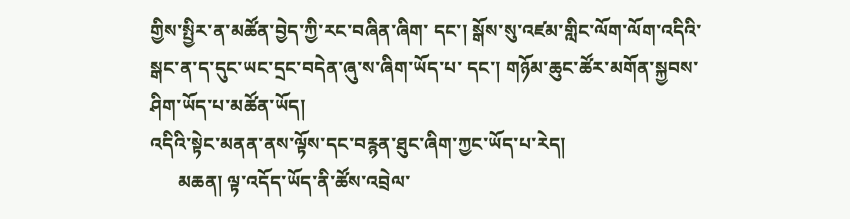གྱིས་སྤྱིར་ན་མཚོན་བྱེད་ཀྱི་རང་བཞིན་ཞིག་ དང་། སྒོས་སུ་འཛམ་གླིང་ལོག་ལོག་འདིའི་སྒང་ན་ད་དུང་ཡང་དྲང་བདེན་ཞུ་ས་ཞིག་ཡོད་པ་ དང་། གཉོམ་ཆུང་ཚོར་མགོན་སྐྱབས་ཤིག་ཡོད་པ་མཚོན་ཡོད།
འདིའི་སྟེང་མནན་ནས་ལྟོས་དང་བརྙན་ཐུང་ཞིག་ཀྱང་ཡོད་པ་རེད།
      མཆན། ལྟ་འདོད་ཡོད་ནི་ཚོས་འབྲེལ་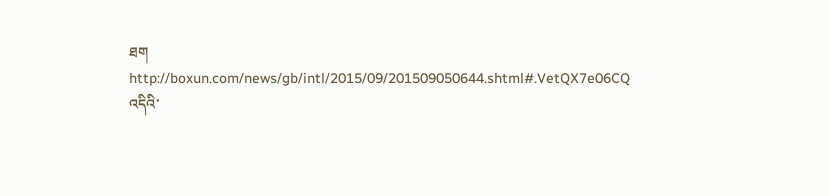ཐག  http://boxun.com/news/gb/intl/2015/09/201509050644.shtml#.VetQX7e06CQ འདིའི་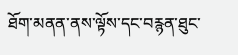ཐོག་མནན་ནས་ལྟོས་དང་བརྙན་ཐུང་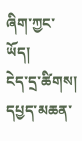ཞིག་ཀྱང་ཡོད།
ངེད་དྲ་ཚིགས།
དཔྱད་མཆན་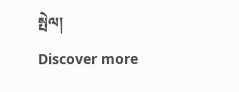སྤེལ།
Discover more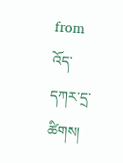from འོད་དཀར་དྲ་ཚིགས།